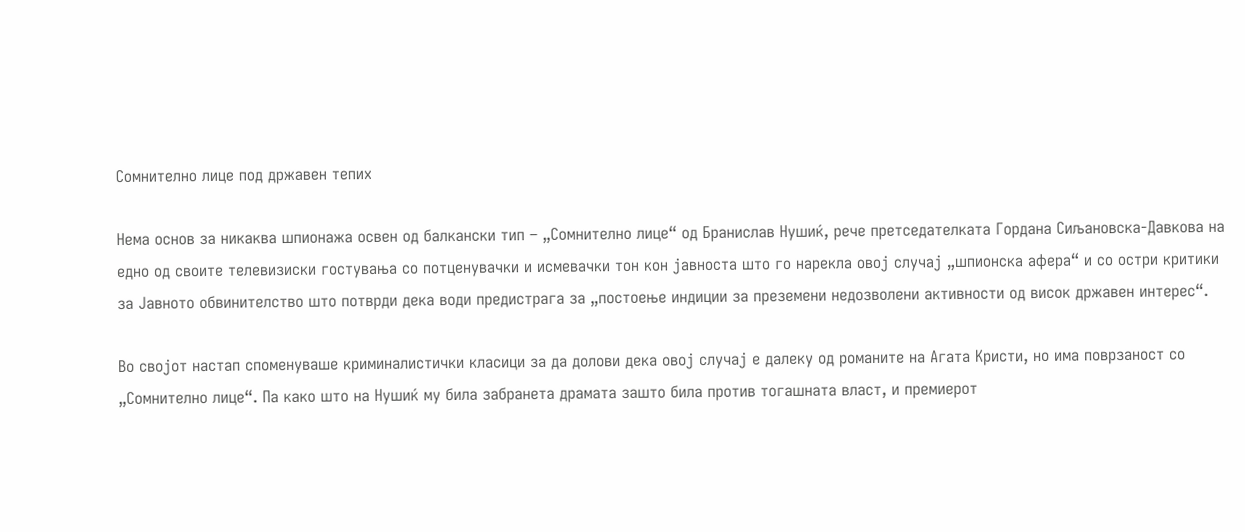Сомнително лице под државен тепих

Нема основ за никаква шпионажа освен од балкански тип – „Сомнително лице“ од Бранислав Нушиќ, рече претседателката Гордана Сиљановска-Давкова на едно од своите телевизиски гостувања со потценувачки и исмевачки тон кон јавноста што го нарекла овој случај „шпионска афера“ и со остри критики за Јавното обвинителство што потврди дека води предистрага за „постоење индиции за преземени недозволени активности од висок државен интерес“.

Во својот настап споменуваше криминалистички класици за да долови дека овој случај е далеку од романите на Агата Кристи, но има поврзаност со „Сомнително лице“. Па како што на Нушиќ му била забранета драмата зашто била против тогашната власт, и премиерот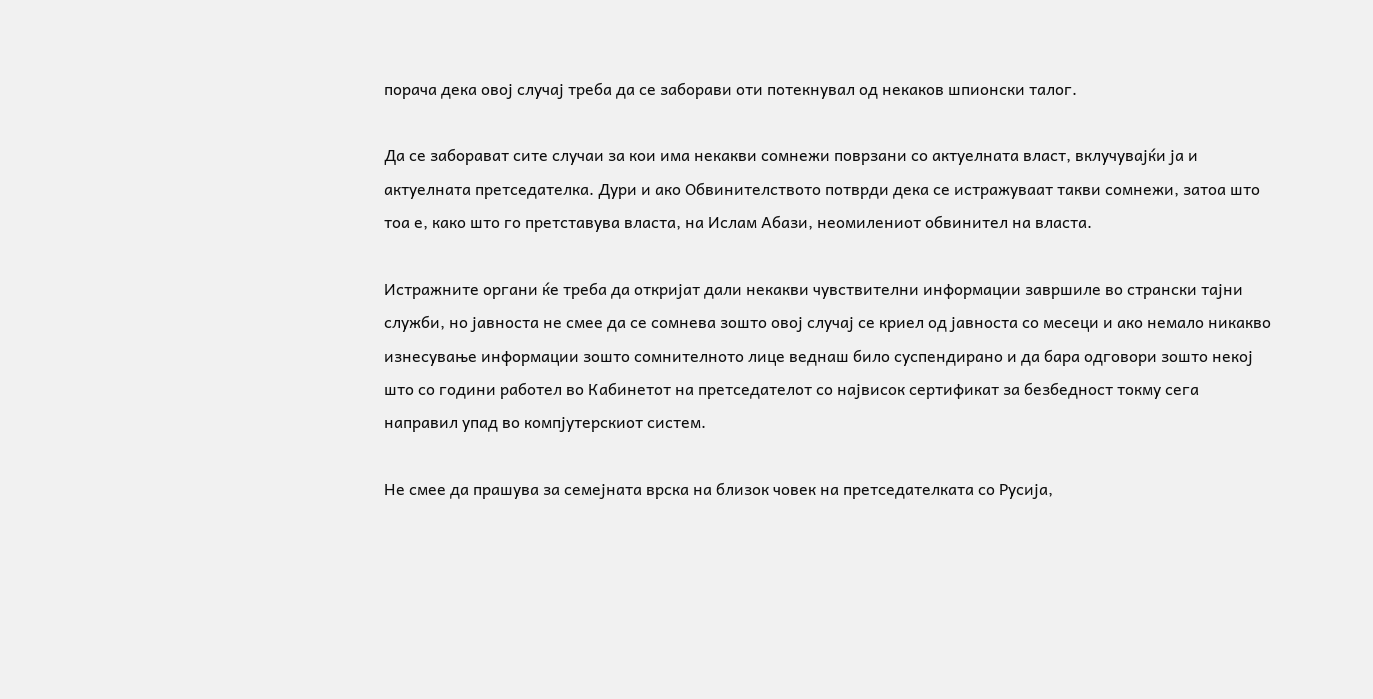порача дека овој случај треба да се заборави оти потекнувал од некаков шпионски талог.

Да се заборават сите случаи за кои има некакви сомнежи поврзани со актуелната власт, вклучувајќи ја и актуелната претседателка. Дури и ако Обвинителството потврди дека се истражуваат такви сомнежи, затоа што тоа е, како што го претставува власта, на Ислам Абази, неомилениот обвинител на власта.

Истражните органи ќе треба да откријат дали некакви чувствителни информации завршиле во странски тајни служби, но јавноста не смее да се сомнева зошто овој случај се криел од јавноста со месеци и ако немало никакво изнесување информации зошто сомнителното лице веднаш било суспендирано и да бара одговори зошто некој што со години работел во Кабинетот на претседателот со највисок сертификат за безбедност токму сега направил упад во компјутерскиот систем.

Не смее да прашува за семејната врска на близок човек на претседателката со Русија,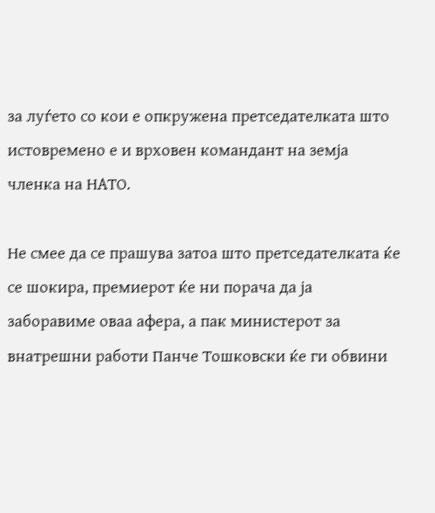за луѓето со кои е опкружена претседателката што истовремено е и врховен командант на земја членка на НАТО.

Не смее да се прашува затоа што претседателката ќе се шокира, премиерот ќе ни порача да ја заборавиме оваа афера, а пак министерот за внатрешни работи Панче Тошковски ќе ги обвини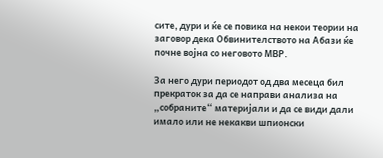сите, дури и ќе се повика на некои теории на заговор дека Обвинителството на Абази ќе почне војна со неговото МВР.

За него дури периодот од два месеца бил прекраток за да се направи анализа на „собраните“ материјали и да се види дали имало или не некакви шпионски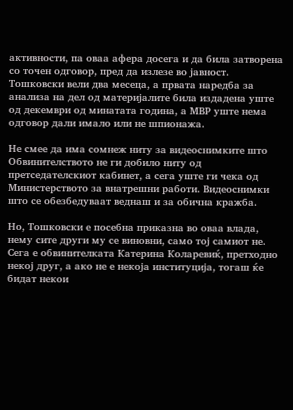активности, па оваа афера досега и да била затворена со точен одговор, пред да излезе во јавност. Тошковски вели два месеца, а првата наредба за анализа на дел од материјалите била издадена уште од декември од минатата година, а МВР уште нема одговор дали имало или не шпионажа.

Не смее да има сомнеж ниту за видеоснимките што Обвинителството не ги добило ниту од претседателскиот кабинет, а сега уште ги чека од Министерството за внатрешни работи. Видеоснимки што се обезбедуваат веднаш и за обична кражба.

Но, Тошковски е посебна приказна во оваа влада, нему сите други му се виновни, само тој самиот не. Сега е обвинителката Катерина Коларевиќ, претходно некој друг, а ако не е некоја институција, тогаш ќе бидат некои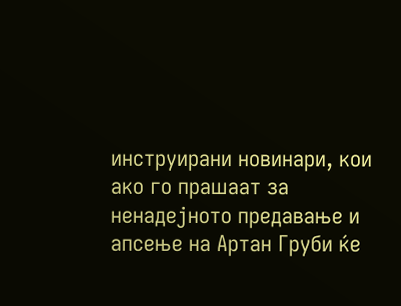инструирани новинари, кои ако го прашаат за ненадејното предавање и апсење на Артан Груби ќе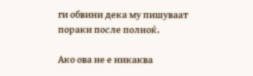ги обвини дека му пишуваат пораки после полноќ.

Ако ова не е никаква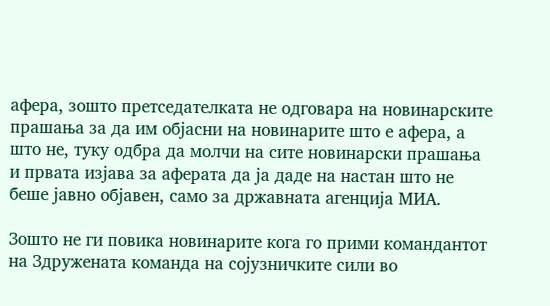афера, зошто претседателката не одговара на новинарските прашања за да им објасни на новинарите што е афера, а што не, туку одбра да молчи на сите новинарски прашања и првата изјава за аферата да ја даде на настан што не беше јавно објавен, само за државната агенција МИА.

Зошто не ги повика новинарите кога го прими командантот на Здружената команда на сојузничките сили во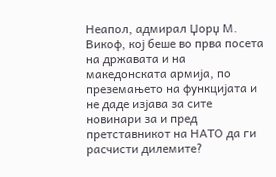Неапол, адмирал Џорџ М. Викоф, кој беше во прва посета на државата и на македонската армија, по преземањето на функцијата и не даде изјава за сите новинари за и пред претставникот на НАТО да ги расчисти дилемите?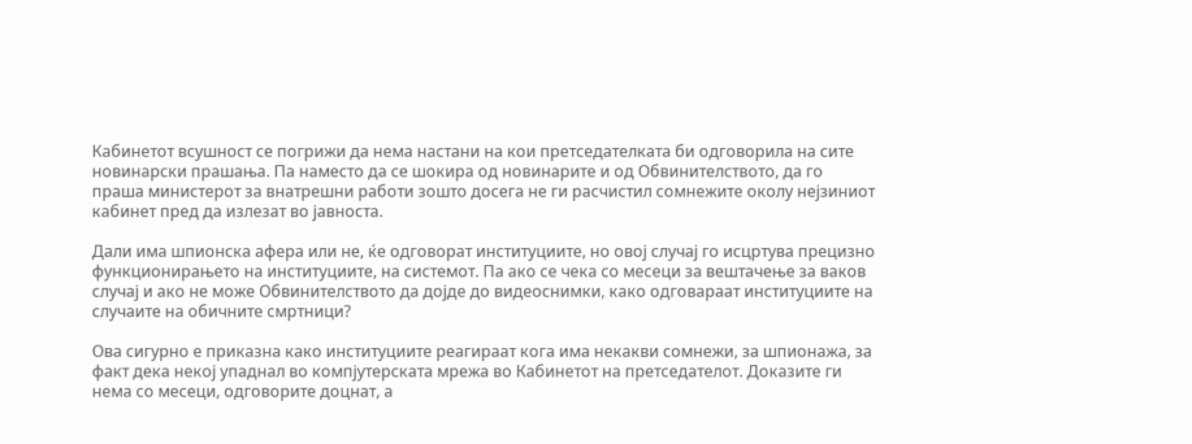Кабинетот всушност се погрижи да нема настани на кои претседателката би одговорила на сите новинарски прашања. Па наместо да се шокира од новинарите и од Обвинителството, да го праша министерот за внатрешни работи зошто досега не ги расчистил сомнежите околу нејзиниот кабинет пред да излезат во јавноста.

Дали има шпионска афера или не, ќе одговорат институциите, но овој случај го исцртува прецизно функционирањето на институциите, на системот. Па ако се чека со месеци за вештачење за ваков случај и ако не може Обвинителството да дојде до видеоснимки, како одговараат институциите на случаите на обичните смртници?

Ова сигурно е приказна како институциите реагираат кога има некакви сомнежи, за шпионажа, за факт дека некој упаднал во компјутерската мрежа во Кабинетот на претседателот. Доказите ги нема со месеци, одговорите доцнат, а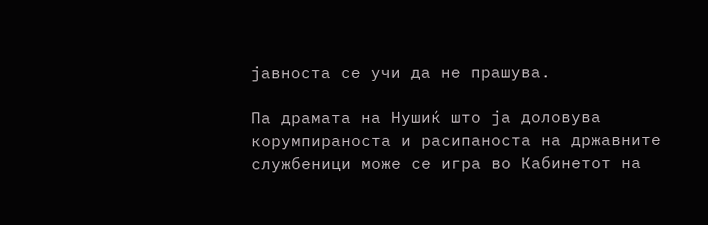јавноста се учи да не прашува.

Па драмата на Нушиќ што ја доловува корумпираноста и расипаноста на државните службеници може се игра во Кабинетот на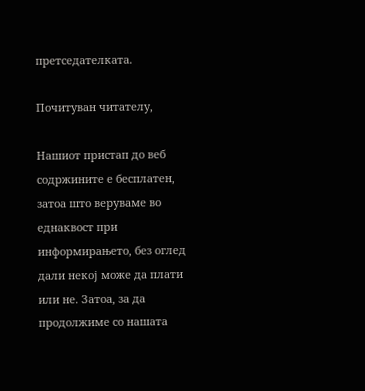претседателката.

Почитуван читателу,

Нашиот пристап до веб содржините е бесплатен, затоа што веруваме во еднаквост при информирањето, без оглед дали некој може да плати или не. Затоа, за да продолжиме со нашата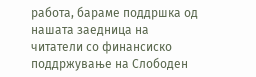работа, бараме поддршка од нашата заедница на читатели со финансиско поддржување на Слободен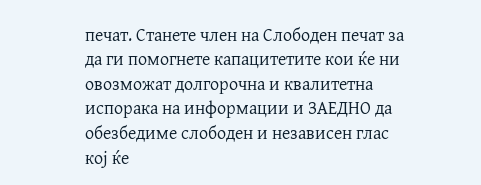печат. Станете член на Слободен печат за да ги помогнете капацитетите кои ќе ни овозможат долгорочна и квалитетна испорака на информации и ЗАЕДНО да обезбедиме слободен и независен глас кој ќе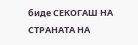биде СЕКОГАШ НА СТРАНАТА НА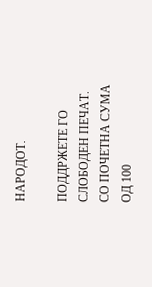НАРОДОТ.

ПОДДРЖЕТЕ ГО СЛОБОДЕН ПЕЧАТ.
СО ПОЧЕТНА СУМА ОД 100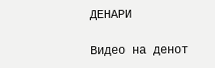ДЕНАРИ

Видео на денот